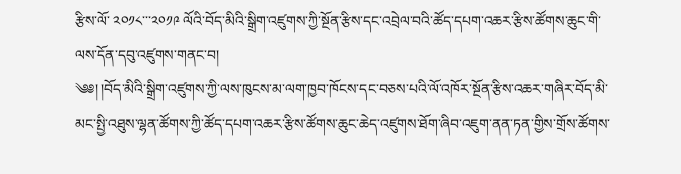རྩིས་ལོ་ ༢༠༡༨་་་༢༠༡༩ ལོའི་བོད་མིའི་སྒྲིག་འཛུགས་ཀྱི་སྔོན་རྩིས་དང་འབྲེལ་བའི་ཚོད་དཔག་འཆར་རྩིས་ཚོགས་ཆུང་གི་ལས་དོན་དབུ་འཛུགས་གནང་བ།
༄༅། །བོད་མིའི་སྒྲིག་འཛུགས་ཀྱི་ལས་ཁུངས་མ་ལག་ཁྱབ་ཁོངས་དང་བཅས་པའི་ལོ་འཁོར་སྔོན་རྩིས་འཆར་གཞིར་བོད་མི་མང་སྤྱི་འཐུས་ལྷན་ཚོགས་ཀྱི་ཚོད་དཔག་འཆར་རྩིས་ཚོགས་ཆུང་ཆེད་འཛུགས་ཐོག་ཞིབ་འཇུག་ནན་ཏན་གྱིས་གྲོས་ཚོགས་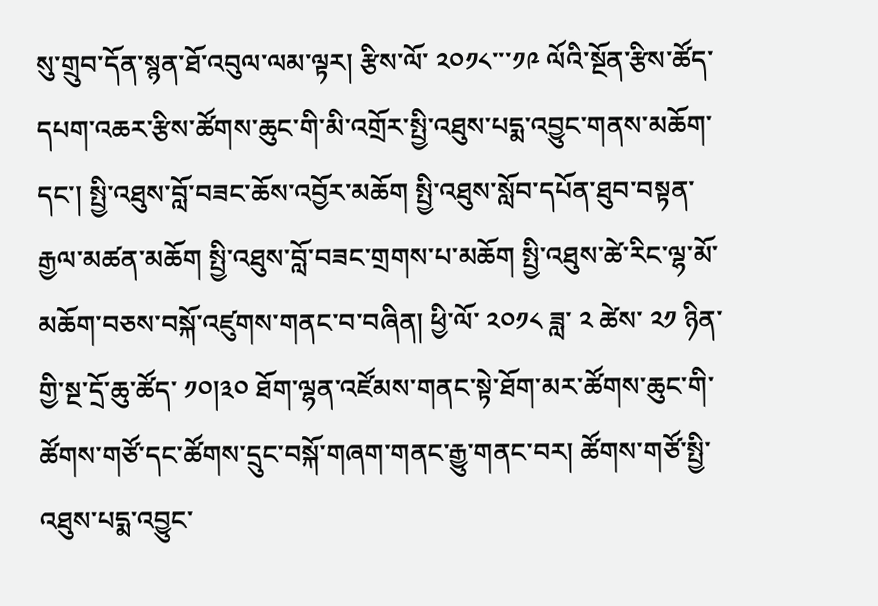སུ་གྲུབ་དོན་སྙན་ཐོ་འབུལ་ལམ་ལྟར། རྩིས་ལོ་ ༢༠༡༨་་་༡༩ ལོའི་སྔོན་རྩིས་ཚོད་དཔག་འཆར་རྩིས་ཚོགས་ཆུང་གི་མི་འགྲོར་སྤྱི་འཐུས་པདྨ་འབྱུང་གནས་མཆོག་དང་། སྤྱི་འཐུས་བློ་བཟང་ཆོས་འབྱོར་མཆོག སྤྱི་འཐུས་སློབ་དཔོན་ཐུབ་བསྟན་རྒྱལ་མཚན་མཆོག སྤྱི་འཐུས་བློ་བཟང་གྲགས་པ་མཆོག སྤྱི་འཐུས་ཚེ་རིང་ལྷ་མོ་མཆོག་བཅས་བསྐོ་འཛུགས་གནང་བ་བཞིན། ཕྱི་ལོ་ ༢༠༡༨ ཟླ་ ༢ ཚེས་ ༢༡ ཉིན་གྱི་སྔ་དྲོ་ཆུ་ཚོད་ ༡༠།༣༠ ཐོག་ལྷན་འཛོམས་གནང་སྟེ་ཐོག་མར་ཚོགས་ཆུང་གི་ཚོགས་གཙོ་དང་ཚོགས་དྲུང་བསྐོ་གཞག་གནང་རྒྱུ་གནང་བར། ཚོགས་གཙོ་སྤྱི་འཐུས་པདྨ་འབྱུང་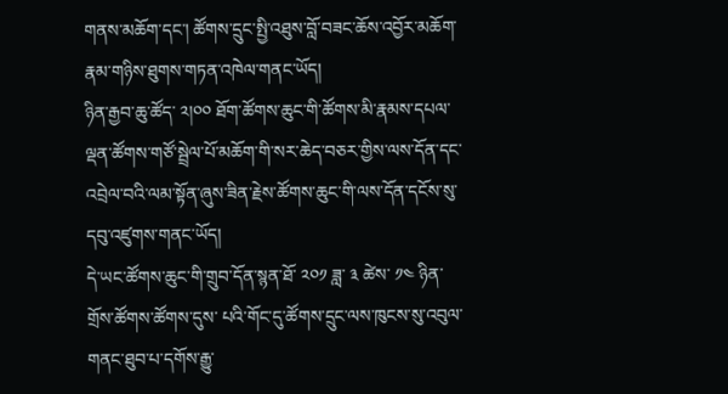གནས་མཆོག་དང་། ཚོགས་དྲུང་སྤྱི་འཐུས་བློ་བཟང་ཆོས་འབྱོར་མཆོག་རྣམ་གཉིས་ཐུགས་གཏན་འཁེལ་གནང་ཡོད།
ཉིན་རྒྱབ་ཆུ་ཚོད་ ༢།༠༠ ཐོག་ཚོགས་ཆུང་གི་ཚོགས་མི་རྣམས་དཔལ་ལྡན་ཚོགས་གཙོ་སྦྲེལ་པོ་མཆོག་གི་སར་ཆེད་བཅར་གྱིས་ལས་དོན་དང་འབྲེལ་བའི་ལམ་སྟོན་ཞུས་ཟིན་རྗེས་ཚོགས་ཆུང་གི་ལས་དོན་དངོས་སུ་དབུ་འཛུགས་གནང་ཡོད།
དེ་ཡང་ཚོགས་ཆུང་གི་གྲུབ་དོན་སྙན་ཐོ་ ༢༠༡ ཟླ་ ༣ ཚེས་ ༡༤ ཉིན་གྲོས་ཚོགས་ཚོགས་དུས་ པའི་གོང་དུ་ཚོགས་དྲུང་ལས་ཁུངས་སུ་འབུལ་གནང་ཐུབ་པ་དགོས་རྒྱུ་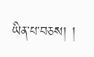ཡིན་པ་བཅས། །